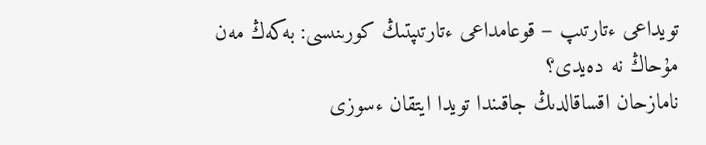تويداعى ءتارتىپ – قوعامداعى ءتارتىپتىڭ كورىنىسى: بەكەڭ مەن مۇحاڭ نە دەيدى؟
نامازحان اقساقالدىڭ جاقىندا تويدا ايتقان ءسوزى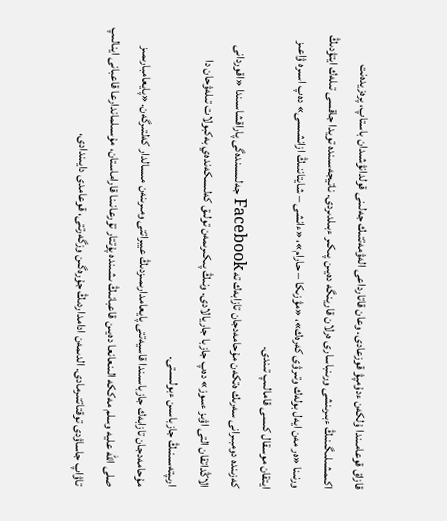قازاق قوعامىندا ۇلكەن ءدۇمپۋ قوزعادى. وعان قاتارداعى الەۋمەتتىك جەلىنى قولدانۋشىدان باستاپ، پرەزيدەنت اكىمشىلىگىنىڭ ءبىرىنشى ورىنباسارى ەرلان قارينگە دەيىن پىكىر ءبىلدىردى. ناتيجەسىندە تويدا جاقسى تىلەك ايتۋدىڭ ورنىنا «ەر مەن ايەل بولەك وتىرۋى كەرەك»، «مۋزىكا – حارام»، «ءانشى – شايتاننىڭ ازانشىسى» دەپ اسىرە ۋاعىز ايتقان موسقال كىسى قامالىپ تىندى.
كەزىندە دومبىرانى سەرىك ەتكەن مۇحامەدجان تازابەك تە Facebook جەلىسىندەگى پاراقشاسىندا «اقوردانى الاڭداتقان التى اۋىز ءسوز» دەپ جازبا جاريالادى. ونىڭ پىكىرىمەن تولىق كەلىسكەندەي بەكبولات تىلەۋحان دا ارىپتەسىنىڭ جازباسىن ءبولىستى.
مۇحامەدجان تازابەك جازباسىندا قاسيەتتى پايعامدارىمىزدىڭ عيبراتتى ومىرىنەن مىسالدار كەلتىرگەن. «پايعامبارىمىز صلى الله عليه وسلم مەككە الىنعانعا دەيىن قاعبانىڭ ىشىندە پۇتتار تۇرعانىنا قاراماستان، مۇسىلماندارعا قاعبانى اينالىپ تاۋاپ جاساۋدى توقتاتتىرمادى. الدىمەن ادامداردىڭ جۇرەگىن وزگەرتتى، قوعامدى دايىندادى،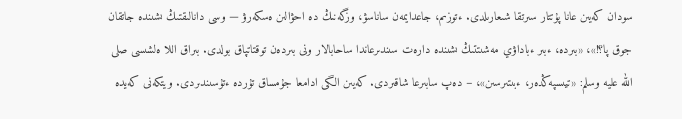سودان كەيىن عانا پۇتتار سىرتقا شىعارىلدى. ءتوزىم، جاعدايمەن ساناسۋ، وزگەنىڭ دە احۋالىن ەسكەرۋ — وسى دانالىقتىڭ ىشىندە جاتقان جوق پا؟!»، «بىردە، ءبىر ءباداۋي مەشىتتىڭ ىشىندە دارەت سىندىرعاندا ساحابالار ونى بىردەن توقتاتپاق بولدى. بىراق اللا ەلشىسى صلى الله عليه وسلم: «تيىسپەڭدەر، ءبىتىرسىن»، – دەپ سابىرعا شاقىردى. كەيىن الگى ادامعا جۇمساق تۇردە ءتۇسىندىردى. ويتكەنى كەيدە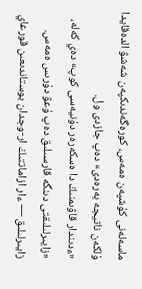ماسەلەنى كۇشپەن ەمەس، كورەگەندىكپەن شەشۋ الدەقايدا ۇلكەن ناتيجە بەرەدى» دەپ جازدى ول.
«ءدىندار قاۋىمنىڭ دا ەسكەرەر دۇنيەسى كوپ» دەي كەلە، «زايىرلىلىقتى دىنگە قارسىلىق دەپ ۇعۋ دۇرىس ەمەس. زايىرلىلىق — ءار ازاماتتىڭ ار-وجدان بوستاندىعىن قورعاي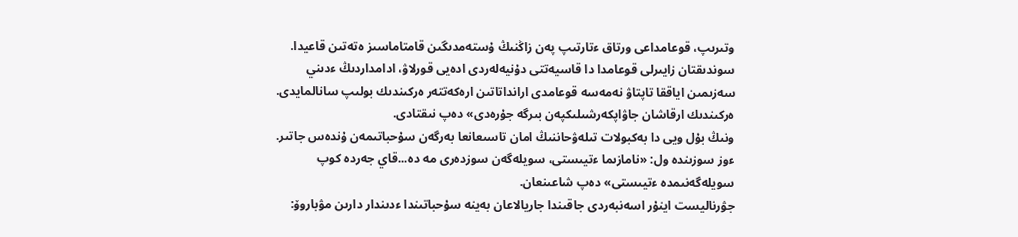وتىرىپ، قوعامداعى ورتاق ءتارتىپ پەن زاڭنىڭ ۇستەمدىگىن قامتاماسىز ەتەتىن قاعيدا. سوندىقتان زايىرلى قوعامدا دا قاسيەتتى دۇنيەلەردى ادەيى قورلاۋ، ادامداردىڭ ءدىني سەزىمىن اياققا تاپتاۋ نەمەسە قوعامدى ارانداتاتىن ارەكەتتەر ەركىندىك بولىپ سانالمايدى. ەركىندىك ارقاشان جاۋاپكەرشىلىكپەن بىرگە جۇرەدى» دەپ نىقتادى.
ونىڭ بۇل ويى دا بەكبولات تىلەۋحاننىڭ امان تاسىعانعا بەرگەن سۇحباتىمەن ۇندەس جاتىر. ءوز سوزىندە ول: «نامازىما ءتيىستى، سويلەگەن سوزدەرى مە دە...قاي جەردە كوپ سويلەگەنىمدە ءتيىستى» دەپ شاعىنعان.
جۋرناليست اينۇر اسەنبەردى جاقىندا جاريالاعان بەينە سۇحباتىندا ءدىندار دارىن مۋباروۆ: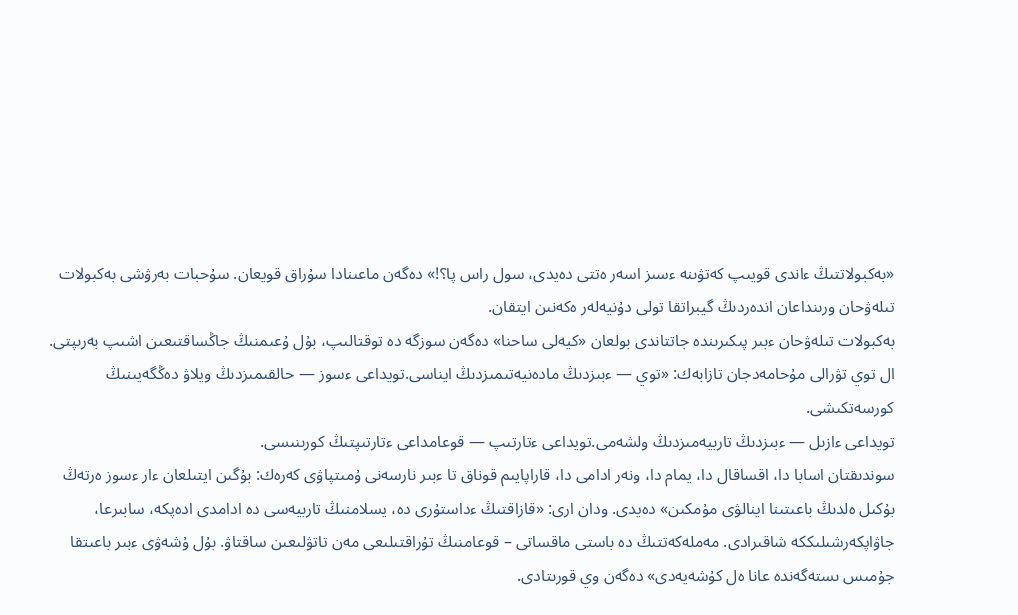«بەكبولاتتىڭ ءاندى قويىپ كەتۋىنە ءسىز اسەر ەتتى دەيدى، سول راس پا؟!» دەگەن ماعىنادا سۇراق قويعان. سۇحبات بەرۋشى بەكبولات تىلەۋحان ورىنداعان اندەردىڭ گيبراتقا تولى دۇنيەلەر ەكەنىن ايتقان.
بەكبولات تىلەۋحان ءبىر پىكىرىندە جاتتاندى بولعان «كيەلى ساحنا» دەگەن سوزگە دە توقتالىپ، بۇل ۇعىمنىڭ جاڭساقتىعىن اشىپ بەرىپتى.
ال توي تۋرالى مۇحامەدجان تازابەك: «توي — ءبىزدىڭ مادەنيەتىمىزدىڭ ايناسى.تويداعى ءسوز — حالقىمىزدىڭ ويلاۋ دەڭگەيىنىڭ كورسەتكىشى.
تويداعى ءازىل — ءبىزدىڭ تاربيەمىزدىڭ ولشەمى.تويداعى ءتارتىپ — قوعامداعى ءتارتىپتىڭ كورىنىسى.
سوندىقتان اسابا دا، اقساقال دا، يمام دا، ونەر ادامى دا، قاراپايىم قوناق تا ءبىر نارسەنى ۇمىتپاۋى كەرەك: بۇگىن ايتىلعان ءار ءسوز ەرتەڭ بۇكىل ەلدىڭ باعىتىنا اينالۋى مۇمكىن» دەيدى. ودان ارى: «قازاقتىڭ ءداستۇرى دە، يسلامنىڭ تاربيەسى دە ادامدى ادەپكە، سابىرعا، جاۋاپكەرشىلىككە شاقىرادى. مەملەكەتتىڭ دە باستى ماقساتى – قوعامنىڭ تۇراقتىلىعى مەن تاتۋلىعىن ساقتاۋ. بۇل ۇشەۋى ءبىر باعىتقا جۇمىس ىستەگەندە عانا ەل كۇشەيەدى» دەگەن وي قورىتادى.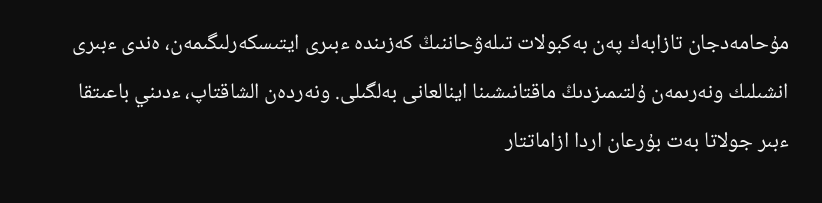مۇحامەدجان تازابەك پەن بەكبولات تىلەۋحاننىڭ كەزىندە ءبىرى ايتىسكەرلىگىمەن، ەندى ءبىرى انشىلىك ونەرىمەن ۇلتىمىزدىڭ ماقتانىشىنا اينالعانى بەلگىلى. ونەردەن الشاقتاپ، ءدىني باعىتقا ءبىر جولاتا بەت بۇرعان اردا ازاماتتار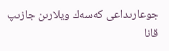جوعارىداعى كەسەك ويلارىن جازىپ قانا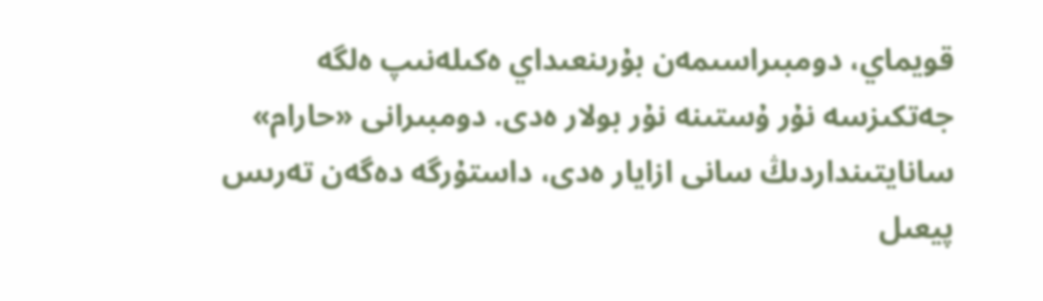قويماي، دومبىراسىمەن بۇرىنعىداي ەكىلەنىپ ەلگە جەتكىزسە نۇر ۇستىنە نۇر بولار ەدى. دومبىرانى «حارام» سانايتىنداردىڭ سانى ازايار ەدى، داستۇرگە دەگەن تەرىس پيعىل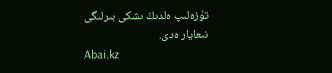تۇزەلىپ ەلدىڭ ىشكى بىرلىگى نىعايار ەدى.
Abai.kz